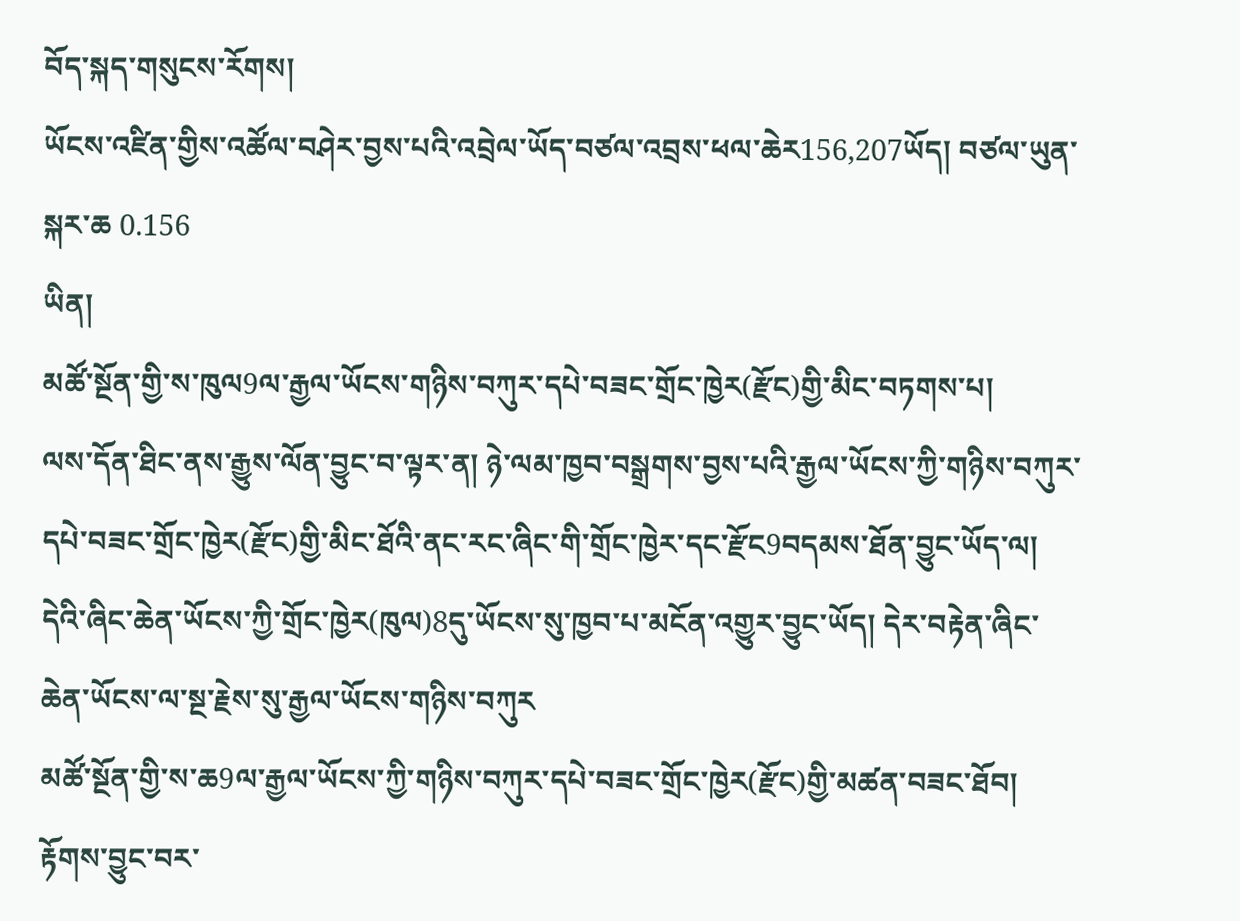བོད་སྐད་གསུངས་རོགས།
ཡོངས་འཛིན་གྱིས་འཚོལ་བཤེར་བྱས་པའི་འབྲེལ་ཡོད་བཙལ་འབྲས་ཕལ་ཆེར156,207ཡོད། བཙལ་ཡུན་སྐར་ཆ 0.156
ཡིན།
མཚོ་སྔོན་གྱི་ས་ཁུལ9ལ་རྒྱལ་ཡོངས་གཉིས་བཀུར་དཔེ་བཟང་གྲོང་ཁྱེར(རྫོང)གྱི་མིང་བཏགས་པ།
ལས་དོན་ཐིང་ནས་རྒྱུས་ལོན་བྱུང་བ་ལྟར་ན། ཉེ་ལམ་ཁྱབ་བསྒྲགས་བྱས་པའི་རྒྱལ་ཡོངས་ཀྱི་གཉིས་བཀུར་དཔེ་བཟང་གྲོང་ཁྱེར(རྫོང)གྱི་མིང་ཐོའི་ནང་རང་ཞིང་གི་གྲོང་ཁྱེར་དང་རྫོང9བདམས་ཐོན་བྱུང་ཡོད་ལ། དེའི་ཞིང་ཆེན་ཡོངས་ཀྱི་གྲོང་ཁྱེར(ཁུལ)8དུ་ཡོངས་སུ་ཁྱབ་པ་མངོན་འགྱུར་བྱུང་ཡོད། དེར་བརྟེན་ཞིང་ཆེན་ཡོངས་ལ་སྔ་རྗེས་སུ་རྒྱལ་ཡོངས་གཉིས་བཀུར
མཚོ་སྔོན་གྱི་ས་ཆ9ལ་རྒྱལ་ཡོངས་ཀྱི་གཉིས་བཀུར་དཔེ་བཟང་གྲོང་ཁྱེར(རྫོང)གྱི་མཚན་བཟང་ཐོབ།
རྟོགས་བྱུང་བར་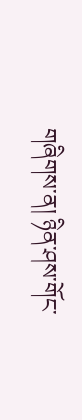གཞིགས་ན། ཉིན་ཤས་གོང་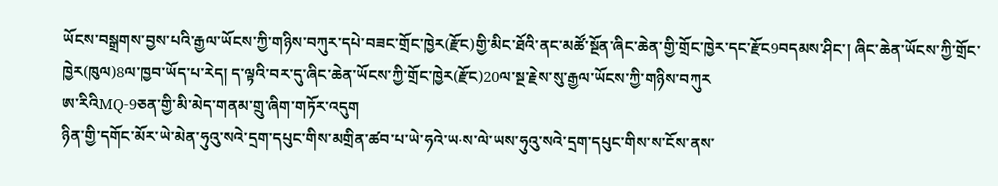ཡོངས་བསྒྲགས་བྱས་པའི་རྒྱལ་ཡོངས་ཀྱི་གཉིས་བཀུར་དཔེ་བཟང་གྲོང་ཁྱེར(རྫོང)གྱི་མིང་ཐོའི་ནང་མཚོ་སྔོན་ཞིང་ཆེན་གྱི་གྲོང་ཁྱེར་དང་རྫོང9བདམས་ཤིང་། ཞིང་ཆེན་ཡོངས་ཀྱི་གྲོང་ཁྱེར(ཁུལ)8ལ་ཁྱབ་ཡོད་པ་རེད། ད་ལྟའི་བར་དུ་ཞིང་ཆེན་ཡོངས་ཀྱི་གྲོང་ཁྱེར(རྫོང)20ལ་སྔ་རྗེས་སུ་རྒྱལ་ཡོངས་ཀྱི་གཉིས་བཀུར
ཨ་རིའིMQ-9ཅན་གྱི་མི་མེད་གནམ་གྲུ་ཞིག་གཏོར་འདུག
ཉིན་གྱི་དགོང་མོར་ཡེ་མེན་ཧུའུ་སའེ་དྲག་དཔུང་གིས་མགྲིན་ཚབ་པ་ཡེ་ཧའེ་ཡ·ས་ལེ་ཡས་ཧུའུ་སའེ་དྲག་དཔུང་གིས་ས་ངོས་ནས་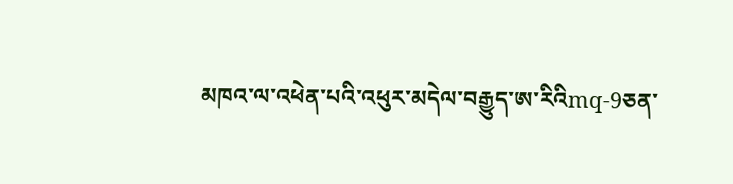མཁའ་ལ་འཕེན་པའི་འཕུར་མདེལ་བརྒྱུད་ཨ་རིའིmq-9ཅན་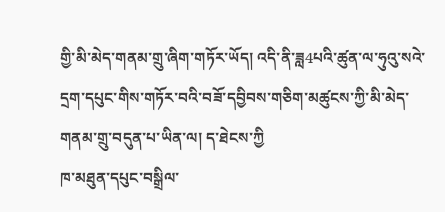གྱི་མི་མེད་གནམ་གྲུ་ཞིག་གཏོར་ཡོད། འདི་ནི་ཟླ4པའི་ཚུན་ལ་ཧུའུ་སའེ་དྲག་དཔུང་གིས་གཏོར་བའི་བཟོ་དབྱིབས་གཅིག་མཚུངས་ཀྱི་མི་མེད་གནམ་གྲུ་བདུན་པ་ཡིན་ལ། ད་ཐེངས་ཀྱི
ཁ་མཐུན་དཔུང་བསྒྲིལ་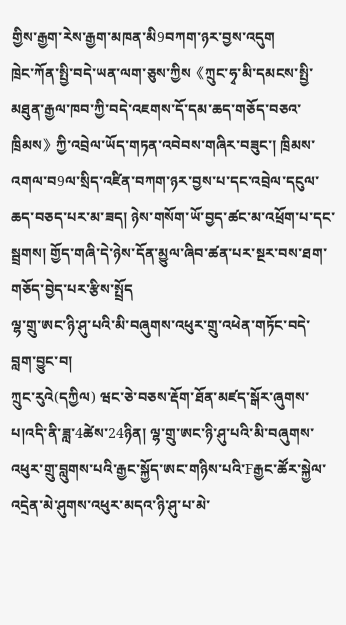གྱིས་རྒྱག་རེས་རྒྱག་མཁན་མི9བཀག་ཉར་བྱས་འདུག
ཁྲེང་ཀོན་སྤྱི་བདེ་ཡན་ལག་ཅུས་ཀྱིས《ཀྲུང་ཧྭ་མི་དམངས་སྤྱི་མཐུན་རྒྱལ་ཁབ་ཀྱི་བདེ་འཇགས་དོ་དམ་ཆད་གཅོད་བཅའ་ཁྲིམས》ཀྱི་འབྲེལ་ཡོད་གཏན་འབེབས་གཞིར་བཟུང་། ཁྲིམས་འགལ་བ9ལ་སྲིད་འཛིན་བཀག་ཉར་བྱས་པ་དང་འབྲེལ་དངུལ་ཆད་བཅད་པར་མ་ཟད། ཉེས་གསོག་ཡོ་བྱད་ཚང་མ་འཕྲོག་པ་དང་སྦྲགས། གྱོད་གཞི་དེ་ཉེས་དོན་མྱུལ་ཞིབ་ཚན་པར་སྔར་བས་ཐག་གཅོད་བྱེད་པར་རྩིས་སྤྲོད
ལྷ་གྲུ་ཨང་ཉི་ཤུ་པའི་མི་བཞུགས་འཕུར་གྲུ་འཕེན་གཏོང་བདེ་བླག་བྱུང་བ།
ཀྲུང་རུའེ(དཀྱིལ) ཝང་ཅེ་བཅས་རྡོག་ཐོན་མཛད་སྒོར་ཞུགས་པ།འདི་ནི་ཟླ་4ཚེས་24ཉིན། ལྷ་གྲུ་ཨང་ཉི་ཤུ་པའི་མི་བཞུགས་འཕུར་གྲུ་བླུགས་པའི་རྒྱང་སྐྱོད་ཨང་གཉིས་པའི་Fརྒྱང་ཚོར་སྐྱེལ་འདྲེན་མེ་ཤུགས་འཕུར་མདའ་ཉི་ཤུ་པ་མེ་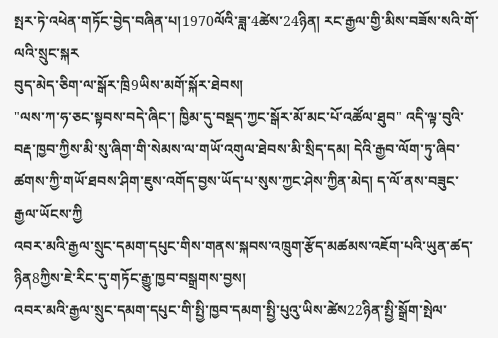སྤར་ཏེ་འཕེན་གཏོང་བྱེད་བཞིན་པ།1970ལོའི་ཟླ་4ཚེས་24ཉིན། རང་རྒྱལ་གྱི་མིས་བཟོས་སའི་གོ་ལའི་སྲུང་སྐར
བུད་མེད་ཅིག་ལ་སྒོར་ཁྲི9ཡིས་མགོ་སྐོར་ཐེབས།
"ལས་ཀ་ཧ་ཅང་སྟབས་བདེ་ཞིང་། ཁྱིམ་དུ་བསྡད་ཀྱང་སྒོར་མོ་མང་པོ་འཚོལ་ཐུབ" འདི་ལྟ་བུའི་བརྡ་ཁྱབ་ཀྱིས་མི་སུ་ཞིག་གི་སེམས་ལ་གཡོ་འགུལ་ཐེབས་མི་སྲིད་དམ། དེའི་རྒྱབ་ལོག་ཏུ་ཞིབ་ཚགས་ཀྱི་གཡོ་ཐབས་ཤིག་ཇུས་འགོད་བྱས་ཡོད་པ་སུས་ཀྱང་ཤེས་ཀྱིན་མེད། ད་ལོ་ནས་བཟུང་རྒྱལ་ཡོངས་ཀྱི
འབར་མའི་རྒྱལ་སྲུང་དམག་དཔུང་གིས་གནས་སྐབས་འཁྲུག་རྩོད་མཚམས་འཇོག་པའི་ཡུན་ཚད་ཉིན8ཀྱིས་ཇེ་རིང་དུ་གཏོང་རྒྱུ་ཁྱབ་བསྒྲགས་བྱས།
འབར་མའི་རྒྱལ་སྲུང་དམག་དཔུང་གི་སྤྱི་ཁྱབ་དམག་སྤྱི་པུའུ་ཡིས་ཚེས22ཉིན་སྤྱི་སྒྲོག་སྤེལ་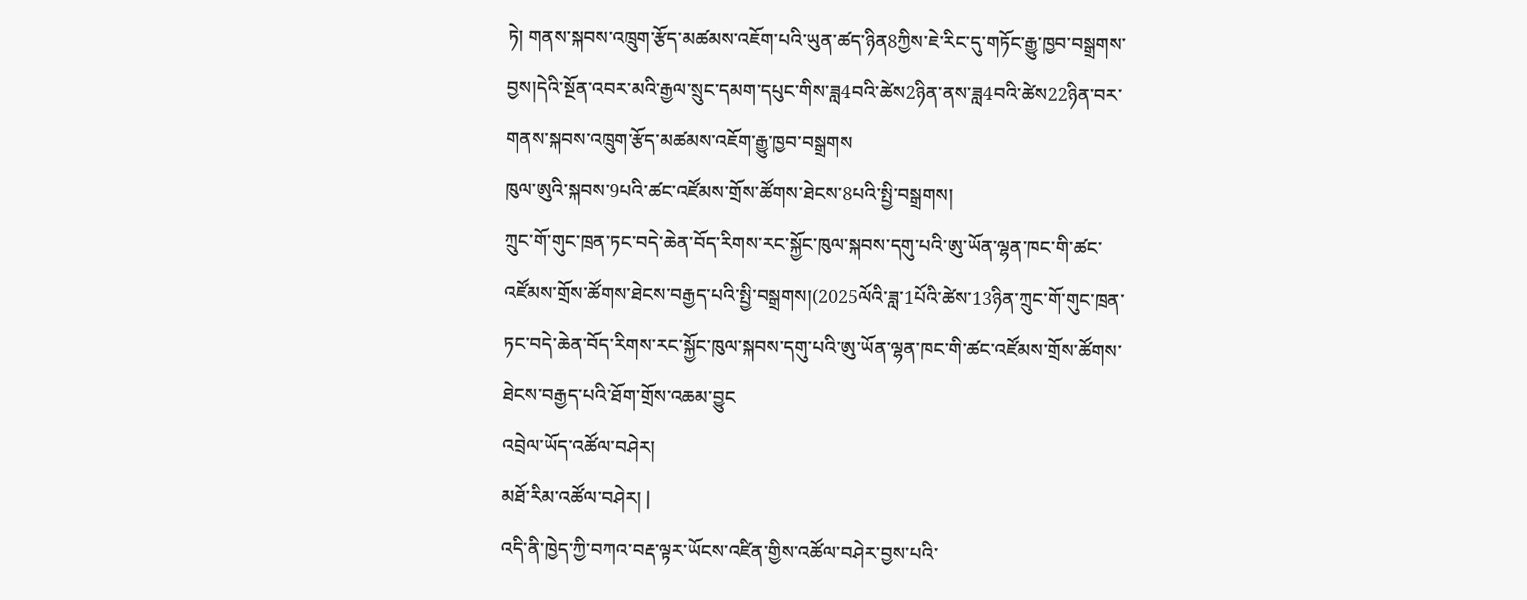ཏེ། གནས་སྐབས་འཁྲུག་རྩོད་མཚམས་འཇོག་པའི་ཡུན་ཚད་ཉིན8ཀྱིས་ཇེ་རིང་དུ་གཏོང་རྒྱུ་ཁྱབ་བསྒྲགས་བྱས།དེའི་སྔོན་འབར་མའི་རྒྱལ་སྲུང་དམག་དཔུང་གིས་ཟླ4བའི་ཚེས2ཉིན་ནས་ཟླ4བའི་ཚེས22ཉིན་བར་གནས་སྐབས་འཁྲུག་རྩོད་མཚམས་འཇོག་རྒྱུ་ཁྱབ་བསྒྲགས
ཁུལ་ཨུའི་སྐབས་9པའི་ཚང་འཛོམས་གྲོས་ཚོགས་ཐེངས་8པའི་སྤྱི་བསྒྲགས།
ཀྲུང་གོ་གུང་ཁྲན་ཏང་བདེ་ཆེན་བོད་རིགས་རང་སྐྱོང་ཁུལ་སྐབས་དགུ་པའི་ཨུ་ཡོན་ལྷན་ཁང་གི་ཚང་འཛོམས་གྲོས་ཚོགས་ཐེངས་བརྒྱད་པའི་སྤྱི་བསྒྲགས།(2025ལོའི་ཟླ་1པོའི་ཚེས་13ཉིན་ཀྲུང་གོ་གུང་ཁྲན་ཏང་བདེ་ཆེན་བོད་རིགས་རང་སྐྱོང་ཁུལ་སྐབས་དགུ་པའི་ཨུ་ཡོན་ལྷན་ཁང་གི་ཚང་འཛོམས་གྲོས་ཚོགས་ཐེངས་བརྒྱད་པའི་ཐོག་གྲོས་འཆམ་བྱུང
འབྲེལ་ཡོད་འཚོལ་བཤེར།
མཐོ་རིམ་འཚོལ་བཤེར། |
འདི་ནི་ཁྱེད་ཀྱི་བཀའ་བརྡ་ལྟར་ཡོངས་འཛིན་གྱིས་འཚོལ་བཤེར་བྱས་པའི་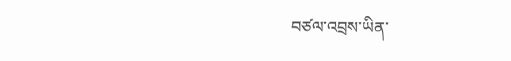བཙལ་འབྲས་ཡིན་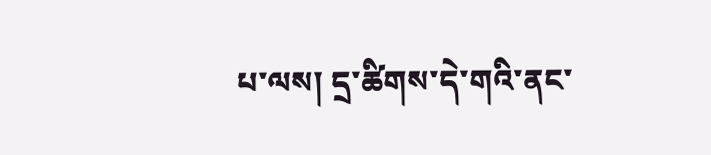པ་ལས། དྲ་ཚིགས་དེ་གའི་ནང་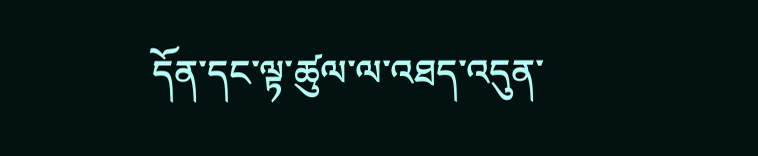དོན་དང་ལྟ་ཚུལ་ལ་འཐད་འདུན་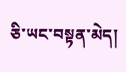ཅི་ཡང་བསྟན་མེད།